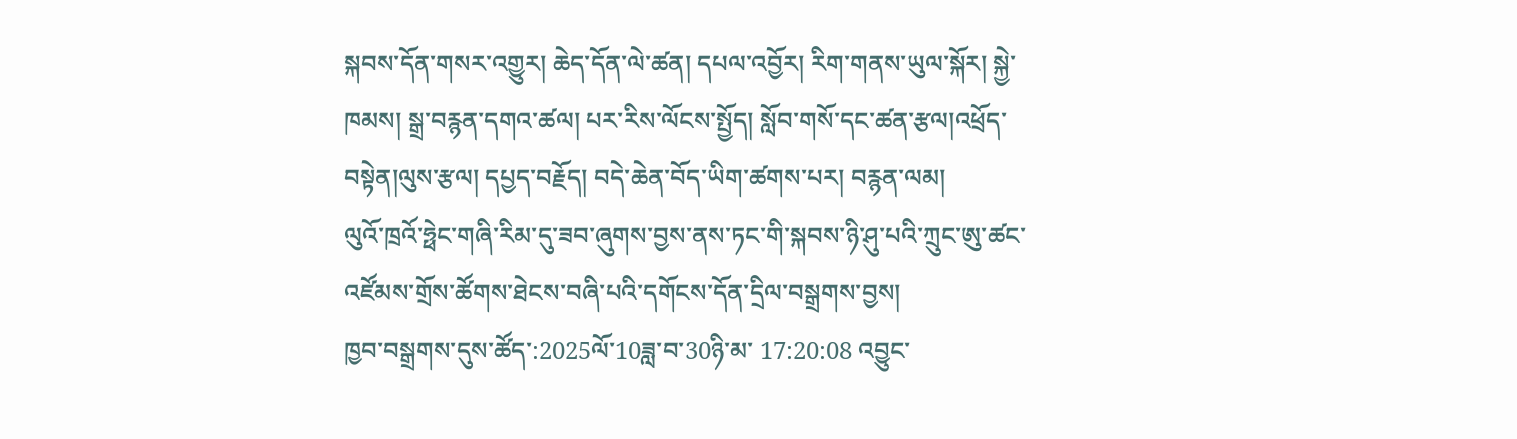སྐབས་དོན་གསར་འགྱུར། ཆེད་དོན་ལེ་ཚན། དཔལ་འབྱོར། རིག་གནས་ཡུལ་སྐོར། སྐྱེ་ཁམས། སྒྲ་བརྙན་དགའ་ཚལ། པར་རིས་ལོངས་སྤྱོད། སློབ་གསོ་དང་ཚན་རྩལ།འཕྲོད་བསྟེན།ལུས་རྩལ། དཔྱད་བརྗོད། བདེ་ཆེན་བོད་ཡིག་ཚགས་པར། བརྙན་ལམ།
ལུའོ་ཁྲའོ་ཧྥེང་གཞི་རིམ་དུ་ཟབ་ཞུགས་བྱས་ནས་ཏང་གི་སྐབས་ཉི་ཤུ་པའི་ཀྲུང་ཨུ་ཚང་འཛོམས་གྲོས་ཚོགས་ཐེངས་བཞི་པའི་དགོངས་དོན་དྲིལ་བསྒྲགས་བྱས།
ཁྱབ་བསྒྲགས་དུས་ཚོད་:2025ལོ་10ཟླ་བ་30ཉི་མ་ 17:20:08 འབྱུང་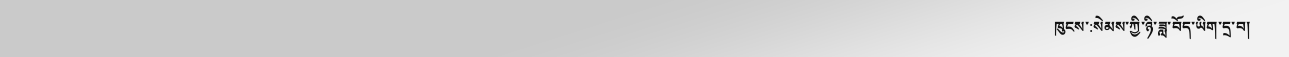ཁུངས་:སེམས་ཀྱི་ཉི་ཟླ་བོད་ཡིག་དྲ་བ།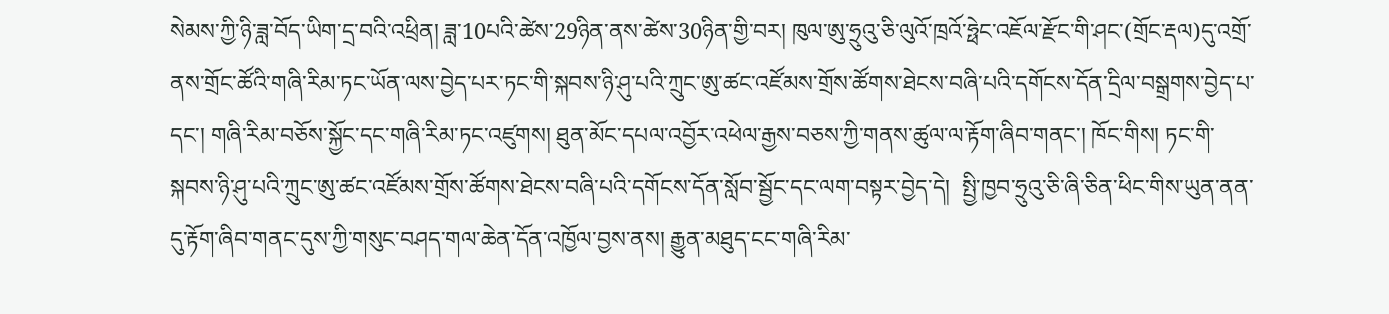སེམས་ཀྱི་ཉི་ཟླ་བོད་ཡིག་དྲ་བའི་འཕྲིན། ཟླ་10པའི་ཚེས་29ཉིན་ནས་ཚེས་30ཉིན་གྱི་བར། ཁུལ་ཨུ་ཧྲུའུ་ཅི་ལུའོ་ཁྲའོ་ཧྥེང་འཇོལ་རྫོང་གི་ཤང་(གྲོང་རྡལ)དུ་འགྲོ་ནས་གྲོང་ཚོའི་གཞི་རིམ་ཏང་ཡོན་ལས་བྱེད་པར་ཏང་གི་སྐབས་ཉི་ཤུ་པའི་ཀྲུང་ཨུ་ཚང་འཛོམས་གྲོས་ཚོགས་ཐེངས་བཞི་པའི་དགོངས་དོན་དྲིལ་བསྒྲགས་བྱེད་པ་དང་། གཞི་རིམ་བཅོས་སྐྱོང་དང་གཞི་རིམ་ཏང་འཛུགས། ཐུན་མོང་དཔལ་འབྱོར་འཕེལ་རྒྱས་བཅས་ཀྱི་གནས་ཚུལ་ལ་རྟོག་ཞིབ་གནང་། ཁོང་གིས། ཏང་གི་སྐབས་ཉི་ཤུ་པའི་ཀྲུང་ཨུ་ཚང་འཛོམས་གྲོས་ཚོགས་ཐེངས་བཞི་པའི་དགོངས་དོན་སློབ་སྦྱོང་དང་ལག་བསྟར་བྱེད་དེ།  སྤྱི་ཁྱབ་ཧྲུའུ་ཅི་ཞི་ཅིན་ཕིང་གིས་ཡུན་ནན་དུ་རྟོག་ཞིབ་གནང་དུས་ཀྱི་གསུང་བཤད་གལ་ཆེན་དོན་འཁྱོལ་བྱས་ནས། རྒྱུན་མཐུད་ངང་གཞི་རིམ་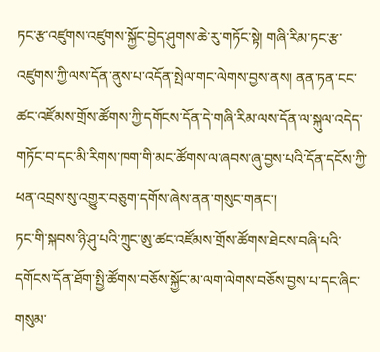ཏང་རྩ་འཛུགས་འཛུགས་སྐྱོང་བྱེད་ཤུགས་ཆེ་རུ་གཏོང་སྟེ། གཞི་རིམ་ཏང་རྩ་འཛུགས་ཀྱི་ལས་དོན་ནུས་པ་འདོན་སྤེལ་གང་ལེགས་བྱས་ནས། ནན་ཏན་ངང་ཚང་འཛོམས་གྲོས་ཚོགས་ཀྱི་དགོངས་དོན་དེ་གཞི་རིམ་ལས་དོན་ལ་སྐུལ་འདེད་གཏོང་བ་དང་མི་རིགས་ཁག་གི་མང་ཚོགས་ལ་ཞབས་ཞུ་བྱས་པའི་དོན་དངོས་ཀྱི་ཕན་འབྲས་སུ་འགྱུར་བཅུག་དགོས་ཞེས་ནན་གསུང་གནང་།
ཏང་གི་སྐབས་ཉི་ཤུ་པའི་ཀྲུང་ཨུ་ཚང་འཛོམས་གྲོས་ཚོགས་ཐེངས་བཞི་པའི་དགོངས་དོན་ཐོག་སྤྱི་ཚོགས་བཅོས་སྐྱོང་མ་ལག་ལེགས་བཅོས་བྱས་པ་དང་ཞིང་གསུམ་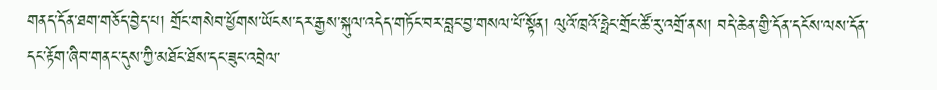གནད་དོན་ཐག་གཅོད་བྱེད་པ། གྲོང་གསེབ་ཕྱོགས་ཡོངས་དར་རྒྱས་སྐུལ་འདེད་གཏོང་བར་བླང་བྱ་གསལ་པོ་སྟོན། ལུའོ་ཁྲའོ་ཧྥེང་གྲོང་ཚོ་རུ་འགྲོ་ནས། བདེ་ཆེན་གྱི་དོན་དངོས་ལས་དོན་དང་རྟོག་ཞིབ་གནང་དུས་ཀྱི་མཐོང་ཐོས་དང་ཟུང་འབྲེལ་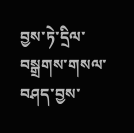བྱས་ཏེ་དྲིལ་བསྒྲགས་གསལ་བཤད་བྱས་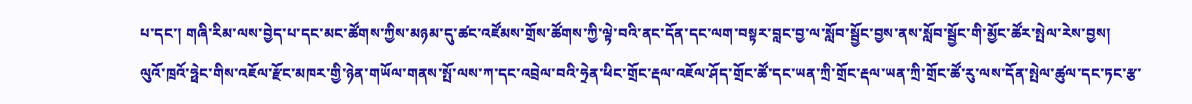པ་དང་། གཞི་རིམ་ལས་བྱེད་པ་དང་མང་ཚོགས་ཀྱིས་མཉམ་དུ་ཚང་འཛོམས་གྲོས་ཚོགས་ཀྱི་ལྟེ་བའི་ནང་དོན་དང་ལག་བསྟར་བླང་བྱ་ལ་སློབ་སྦྱོང་བྱས་ནས་སློབ་སྦྱོང་གི་མྱོང་ཚོར་སྤེལ་རེས་བྱས།
ལུའོ་ཁྲའོ་ཧྥེང་གིས་འཇོལ་རྫོང་མཁར་གྱི་ཉེན་གཡོལ་གནས་སྤོ་ལས་ཀ་དང་འབྲེལ་བའི་ཧྲེན་ཕིང་གྲོང་རྡལ་འཇོལ་ཤོད་གྲོང་ཚོ་དང་ཡན་ཀྲི་གྲོང་རྡལ་ཡན་ཀྲི་གྲོང་ཚོ་རུ་ལས་དོན་སྤེལ་ཚུལ་དང་ཏང་རྩ་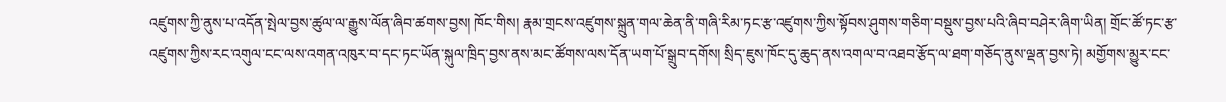འཛུགས་ཀྱི་ནུས་པ་འདོན་སྤེལ་བྱས་ཚུལ་ལ་རྒྱུས་ལོན་ཞིབ་ཚགས་བྱས། ཁོང་གིས། རྣམ་གྲངས་འཛུགས་སྐྲུན་གལ་ཆེན་ནི་གཞི་རིམ་ཏང་རྩ་འཛུགས་ཀྱིས་སྟོབས་ཤུགས་གཅིག་བསྡུས་བྱས་པའི་ཞིབ་བཤེར་ཞིག་ཡིན། གྲོང་ཚོ་ཏང་རྩ་འཛུགས་ཀྱིས་རང་འགུལ་ངང་ལས་འགན་འཁུར་བ་དང་ཏང་ཡོན་སྐུལ་ཁྲིད་བྱས་ནས་མང་ཚོགས་ལས་དོན་ཡག་པོ་སྒྲུབ་དགོས། སྲིད་ཇུས་ཁོང་དུ་ཆུད་ནས་འགལ་བ་འཐབ་རྩོད་ལ་ཐག་གཅོད་ནུས་ལྡན་བྱས་ཏེ། མགྱོགས་མྱུར་ངང་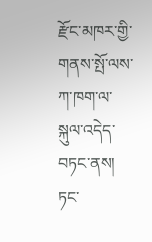རྫོང་མཁར་གྱི་གནས་སྤོ་ལས་ཀ་ཁག་ལ་སྐུལ་འདེད་བཏང་ནས། ཏང་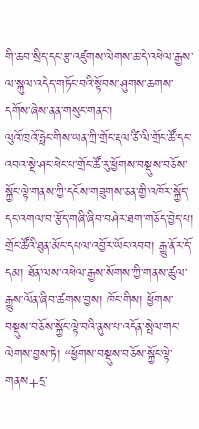གི་ཆབ་སྲིད་དང་རྩ་འཛུགས་ལེགས་ཆ་དེ་འཕེལ་རྒྱས་ལ་སྐུལ་འདེད་གཏོང་བའི་སྟོབས་ཤུགས་ཆགས་དགོས་ཞེས་ནན་གསུང་གནང་།
ལུའོ་ཁྲའོ་ཧྥེང་གིས་ཡན་ཀྲི་གྲོང་རྡལ་ཙི་ལི་གྲོང་ཚོ་དང་འབའ་སྡེ་ཤང་ཕེང་པ་གྲོང་ཚོ་རུ་ཕྱོགས་བསྡུས་བཅོས་སྐྱོང་ལྟེ་གནས་ཀྱི་དངོས་གཟུགས་ཅན་གྱི་འཁོར་སྐྱོད་དང་འགལ་བ་རྩོད་གཞི་ཞིབ་བཤེར་ཐག་གཅོད་བྱེད་པ། གྲོང་ཚོའི་ཐུན་མོང་དཔལ་འབྱོར་ཡོང་འབབ། རྒྱུ་ནོར་དོ་དམ། ཐོན་ལས་འཕེལ་རྒྱས་སོགས་ཀྱི་གནས་ཚུལ་རྒྱུས་ལོན་ཞིབ་ཚགས་བྱས། ཁོང་གིས། ཕྱོགས་བསྡུས་བཅོས་སྐྱོང་ལྟེ་བའི་ནུས་པ་འདོན་སྤེལ་གང་ལེགས་བྱས་ཏེ། “ཕྱོགས་བསྡུས་བཅོས་སྐྱོང་ལྟེ་གནས+དྲ་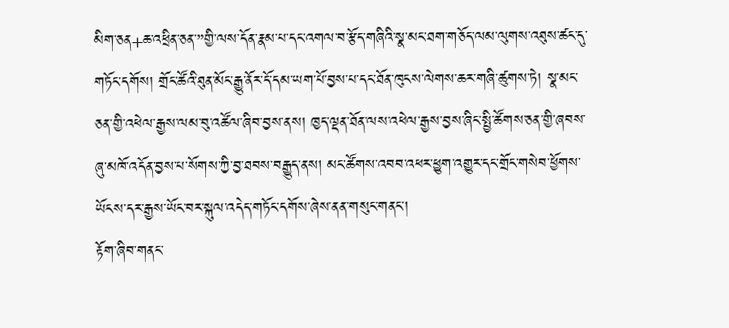མིག་ཅན+ཆ་འཕྲིན་ཅན་”གྱི་ལས་དོན་རྣམ་པ་དང་འགལ་བ་རྩོད་གཞིའི་སྣ་མང་ཐག་གཅོད་ལམ་ལུགས་འཐུས་ཚང་དུ་གཏོང་དགོས། གྲོང་ཚོའི་ཐུན་མོང་རྒྱུ་ནོར་དོ་དམ་ཡག་པོ་བྱས་པ་དང་ཐོན་ཁུངས་ལེགས་ཆར་གཞི་ཚུགས་ཏེ། སྣ་མང་ཅན་གྱི་འཕེལ་རྒྱས་ལམ་བུ་འཚོལ་ཞིབ་བྱས་ནས། ཁྱད་ལྡན་ཐོན་ལས་འཕེལ་རྒྱས་བྱས་ཞིང་སྤྱི་ཚོགས་ཅན་གྱི་ཞབས་ཞུ་མཁོ་འདོན་བྱས་པ་སོགས་ཀྱི་བྱ་ཐབས་བརྒྱུད་ནས། མང་ཚོགས་འབབ་འཕར་ཕྱུག་འགྱུར་དང་གྲོང་གསེབ་ཕྱོགས་ཡོངས་དར་རྒྱས་ཡོང་བར་སྐུལ་འདེད་གཏོང་དགོས་ཞེས་ནན་གསུང་གནང་།
རྟོག་ཞིབ་གནང་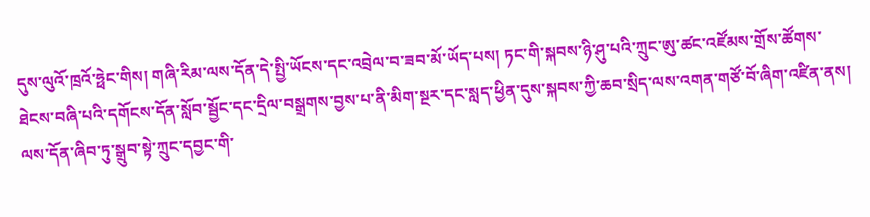དུས་ལུའོ་ཁྲའོ་ཧྥེང་གིས། གཞི་རིམ་ལས་དོན་དེ་སྤྱི་ཡོངས་དང་འབྲེལ་བ་ཟབ་མོ་ཡོད་པས། ཏང་གི་སྐབས་ཉི་ཤུ་པའི་ཀྲུང་ཨུ་ཚང་འཛོམས་གྲོས་ཚོགས་ཐེངས་བཞི་པའི་དགོངས་དོན་སློབ་སྦྱོང་དང་དྲིལ་བསྒྲགས་བྱས་པ་ནི་མིག་སྔར་དང་སླད་ཕྱིན་དུས་སྐབས་ཀྱི་ཆབ་སྲིད་ལས་འགན་གཙོ་བོ་ཞིག་འཛིན་ནས། ལས་དོན་ཞིབ་ཏུ་སྒྲུབ་སྟེ་ཀྲུང་དབྱང་གི་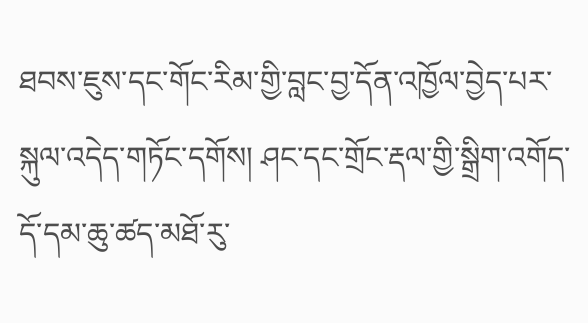ཐབས་ཇུས་དང་གོང་རིམ་གྱི་བླང་བྱ་དོན་འཁྱོལ་བྱེད་པར་སྐུལ་འདེད་གཏོང་དགོས། ཤང་དང་གྲོང་རྡལ་གྱི་སྒྲིག་འགོད་དོ་དམ་ཆུ་ཚད་མཐོ་རུ་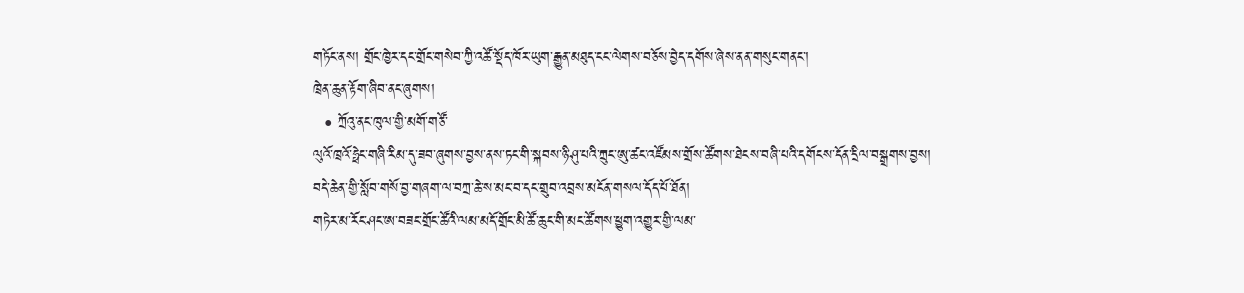གཏོང་ནས། གྲོང་ཁྱེར་དང་གྲོང་གསེབ་ཀྱི་འཚོ་སྡོད་ཁོར་ཡུག་རྒྱུན་མཐུད་ངང་ལེགས་བཅོས་བྱེད་དགོས་ཞེས་ནན་གསུང་གནང་།
ཁྲེན་ཆུན་རྟོག་ཞིབ་ནང་ཞུགས།
  • ཀྲོའུ་ནང་ཁུལ་གྱི་མགོ་གཙོ་
ལུའོ་ཁྲའོ་ཧྥེང་གཞི་རིམ་དུ་ཟབ་ཞུགས་བྱས་ནས་ཏང་གི་སྐབས་ཉི་ཤུ་པའི་ཀྲུང་ཨུ་ཚང་འཛོམས་གྲོས་ཚོགས་ཐེངས་བཞི་པའི་དགོངས་དོན་དྲིལ་བསྒྲགས་བྱས།
བདེ་ཆེན་གྱི་སློབ་གསོ་བྱ་གཞག་ལ་བཀྲ་ཆེ་ས་མང་བ་དང་གྲུབ་འབྲས་མངོན་གསལ་དོད་པོ་ཐོན།
གཏེར་མ་རོང་ཤང་ཨ་བཟང་གྲོང་ཚོའི་ལམ་མདོ་གྲོང་མི་ཚོ་ཆུང་གི་མང་ཚོགས་ཕྱུག་འགྱུར་གྱི་ལམ་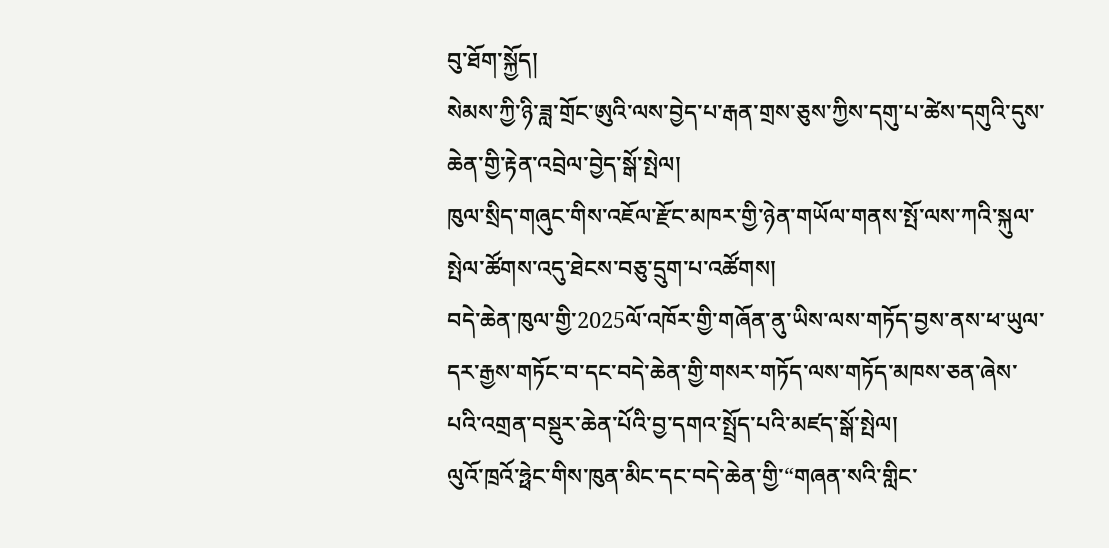བུ་ཐོག་སྐྱོད།
སེམས་ཀྱི་ཉི་ཟླ་གྲོང་ཨུའི་ལས་བྱེད་པ་རྒན་གྲས་ཅུས་ཀྱིས་དགུ་པ་ཚེས་དགུའི་དུས་ཆེན་གྱི་རྟེན་འབྲེལ་བྱེད་སྒོ་སྤེལ།
ཁུལ་སྲིད་གཞུང་གིས་འཇོལ་རྫོང་མཁར་གྱི་ཉེན་གཡོལ་གནས་སྤོ་ལས་ཀའི་སྐུལ་སྤེལ་ཚོགས་འདུ་ཐེངས་བཅུ་དྲུག་པ་འཚོགས།
བདེ་ཆེན་ཁུལ་གྱི་2025ལོ་འཁོར་གྱི་གཞོན་ནུ་ཡིས་ལས་གཏོད་བྱས་ནས་ཕ་ཡུལ་དར་རྒྱས་གཏོང་བ་དང་བདེ་ཆེན་གྱི་གསར་གཏོད་ལས་གཏོད་མཁས་ཅན་ཞེས་པའི་འགྲན་བསྡུར་ཆེན་པོའི་བྱ་དགའ་སྤྲོད་པའི་མཛད་སྒོ་སྤེལ།
ལུའོ་ཁྲའོ་ཧྥེང་གིས་ཁུན་མིང་དང་བདེ་ཆེན་གྱི་“གཞན་སའི་གླིང་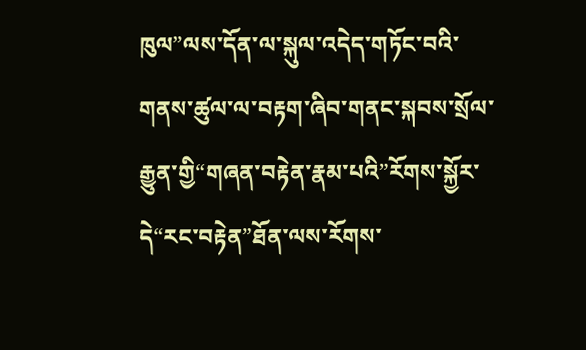ཁུལ”ལས་དོན་ལ་སྐུལ་འདེད་གཏོང་བའི་གནས་ཚུལ་ལ་བརྟག་ཞིབ་གནང་སྐབས་སྲོལ་རྒྱུན་གྱི“གཞན་བརྟེན་རྣམ་པའི”རོགས་སྐྱོར་དེ“རང་བརྟེན”ཐོན་ལས་རོགས་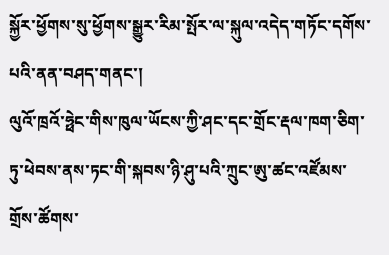སྐྱོར་ཕྱོགས་སུ་ཕྱོགས་སྒྱུར་རིམ་སྤོར་ལ་སྐུལ་འདེད་གཏོང་དགོས་པའི་ནན་བཤད་གནང་།
ལུའོ་ཁྲའོ་ཧྥེང་གིས་ཁུལ་ཡོངས་ཀྱི་ཤང་དང་གྲོང་རྡལ་ཁག་ཅིག་ཏུ་ཕེབས་ནས་ཏང་གི་སྐབས་ཉི་ཤུ་པའི་ཀྲུང་ཨུ་ཚང་འཛོམས་གྲོས་ཚོགས་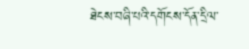ཐེངས་བཞི་པའི་དགོངས་དོན་དྲིལ་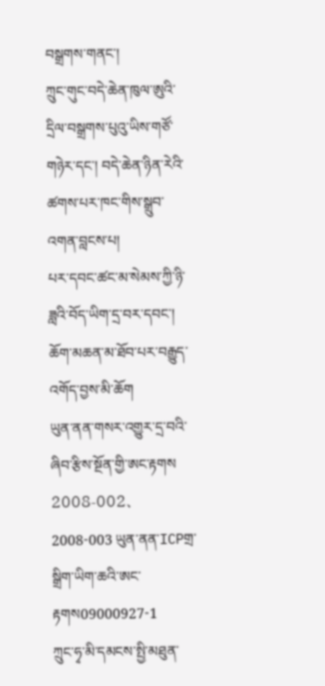བསྒྲགས་གནང་།
ཀྲུང་གུང་བདེ་ཆེན་ཁུལ་ཨུའི་དྲིལ་བསྒྲགས་པུའུ་ཡིས་གཙོ་གཉེར་དང་། བདེ་ཆེན་ཉིན་རེའི་ཚགས་པར་ཁང་གིས་སྒྲུབ་འགན་བླངས་པ།
པར་དབང་ཚང་མ་སེམས་ཀྱི་ཉི་ཟླའི་བོད་ཡིག་དྲ་བར་དབང་། ཆོག་མཆན་མ་ཐོབ་པར་བརྒྱུད་འགོད་བྱས་མི་ཆོག
ཡུན་ནན་གསར་འགྱུར་དྲ་བའི་ཞིབ་རྩིས་སྔོན་གྱི་ཨང་རྟགས 2008-002、2008-003 ཡུན་ནན་ICPགྲ་སྒྲིག་ཡིག་ཆའི་ཨང་རྟགས09000927-1
ཀྲུང་ཧྭ་མི་དམངས་སྤྱི་མཐུན་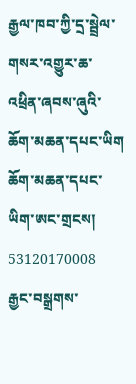རྒྱལ་ཁབ་ཀྱི་དྲ་སྦྲེལ་གསར་འགྱུར་ཆ་འཕྲིན་ཞབས་ཞུའི་ཆོག་མཆན་དཔང་ཡིག ཆོག་མཆན་དཔང་ཡིག་ཨང་གྲངས། 53120170008
རྒྱང་བསྒྲགས་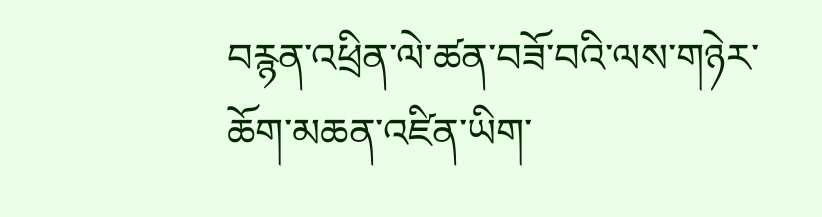བརྙན་འཕྲིན་ལེ་ཚན་བཟོ་བའི་ལས་གཉེར་ཆོག་མཆན་འཛིན་ཡིག་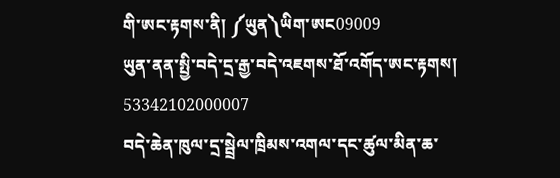གི་ཨང་རྟགས་ནི། ༼ཡུན༽ཡིག་ཨང09009
ཡུན་ནན་སྤྱི་བདེ་དྲ་རྒྱ་བདེ་འཇགས་ཐོ་འགོད་ཨང་རྟགས། 53342102000007
བདེ་ཆེན་ཁུལ་དྲ་སྦྲེལ་ཁྲིམས་འགལ་དང་ཚུལ་མིན་ཆ་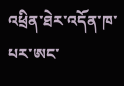འཕྲིན་ཐེར་འདོན་ཁ་པར་ཨང་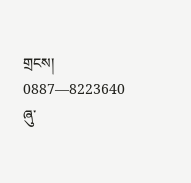གྲངས། 0887—8223640 ཞུ་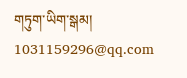གཏུག་ཡིག་སྒམ། 1031159296@qq.com